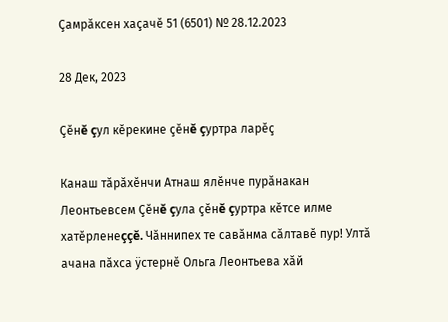Çамрăксен хаçачĕ 51 (6501) № 28.12.2023

28 Дек, 2023

Çĕнĕ çул кĕрекине çĕнĕ çуртра ларĕç

Канаш тăрăхĕнчи Атнаш ялĕнче пурăнакан Леонтьевсем Çĕнĕ çула çĕнĕ çуртра кĕтсе илме хатĕрленеççĕ. Чăннипех те савăнма сăлтавĕ пур! Ултă ачана пăхса ÿстернĕ Ольга Леонтьева хăй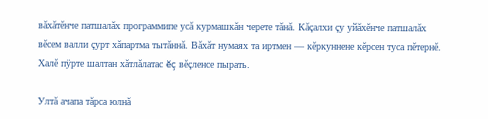вăхăтĕнче патшалăх программипе усă курмашкăн черете тăнă. Кăçалхи çу уйăхĕнче патшалăх вĕсем валли çурт хăпартма тытăннă. Вăхăт нумаях та иртмен — кĕркуннене кĕрсен туса пĕтернĕ. Халĕ пÿрте шалтан хăтлăлатас ĕç вĕçленсе пырать.

Ултă ачапа тăрса юлнă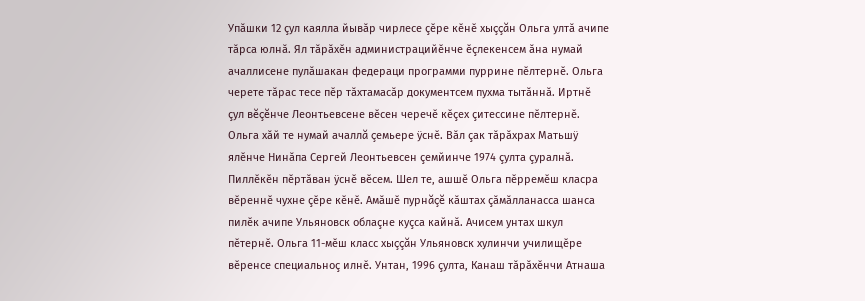Упăшки 12 çул каялла йывăр чирлесе çĕре кĕнĕ хыççăн Ольга ултă ачипе тăрса юлнă. Ял тăрăхĕн администрацийĕнче ĕçлекенсем ăна нумай ачаллисене пулăшакан федераци программи пуррине пĕлтернĕ. Ольга черете тăрас тесе пĕр тăхтамасăр документсем пухма тытăннă. Иртнĕ çул вĕçĕнче Леонтьевсене вĕсен черечĕ кĕçех çитессине пĕлтернĕ. Ольга хăй те нумай ачаллă çемьере ÿснĕ. Вăл çак тăрăхрах Матьшÿ ялĕнче Нинăпа Сергей Леонтьевсен çемйинче 1974 çулта çуралнă. Пиллĕкĕн пĕртăван ÿснĕ вĕсем. Шел те, ашшĕ Ольга пĕрремĕш класра вĕреннĕ чухне çĕре кĕнĕ. Амăшĕ пурнăçĕ кăштах çăмăлланасса шанса пилĕк ачипе Ульяновск облаçне куçса кайнă. Ачисем унтах шкул пĕтернĕ. Ольга 11-мĕш класс хыççăн Ульяновск хулинчи училищĕре вĕренсе специальноç илнĕ. Унтан, 1996 çулта, Канаш тăрăхĕнчи Атнаша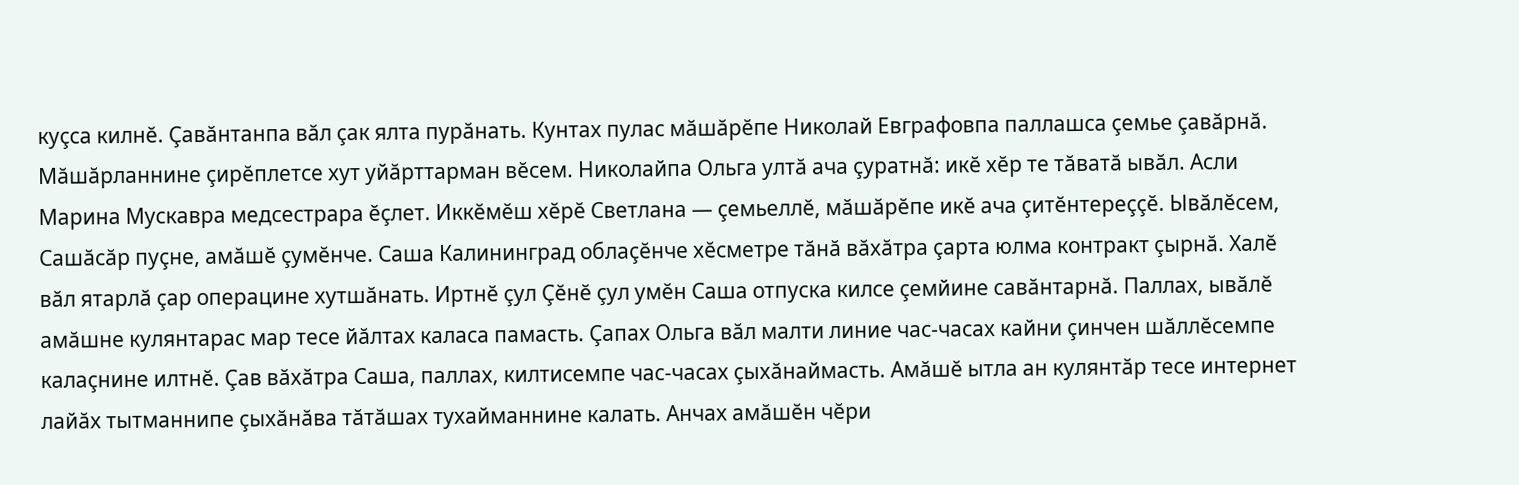куçса килнĕ. Çавăнтанпа вăл çак ялта пурăнать. Кунтах пулас мăшăрĕпе Николай Евграфовпа паллашса çемье çавăрнă. Мăшăрланнине çирĕплетсе хут уйăрттарман вĕсем. Николайпа Ольга ултă ача çуратнă: икĕ хĕр те тăватă ывăл. Асли Марина Мускавра медсестрара ĕçлет. Иккĕмĕш хĕрĕ Светлана — çемьеллĕ, мăшăрĕпе икĕ ача çитĕнтереççĕ. Ывăлĕсем, Сашăсăр пуçне, амăшĕ çумĕнче. Саша Калининград облаçĕнче хĕсметре тăнă вăхăтра çарта юлма контракт çырнă. Халĕ вăл ятарлă çар операцине хутшăнать. Иртнĕ çул Çĕнĕ çул умĕн Саша отпуска килсе çемйине савăнтарнă. Паллах, ывăлĕ амăшне кулянтарас мар тесе йăлтах каласа памасть. Çапах Ольга вăл малти линие час-часах кайни çинчен шăллĕсемпе калаçнине илтнĕ. Çав вăхăтра Саша, паллах, килтисемпе час-часах çыхăнаймасть. Амăшĕ ытла ан кулянтăр тесе интернет лайăх тытманнипе çыхăнăва тăтăшах тухайманнине калать. Анчах амăшĕн чĕри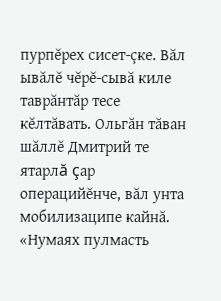пурпĕрех сисет-çке. Вăл ывăлĕ чĕрĕ-сывă киле таврăнтăр тесе кĕлтăвать. Ольгăн тăван шăллĕ Дмитрий те ятарлă çар операцийĕнче, вăл унта мобилизаципе кайнă. «Нумаях пулмасть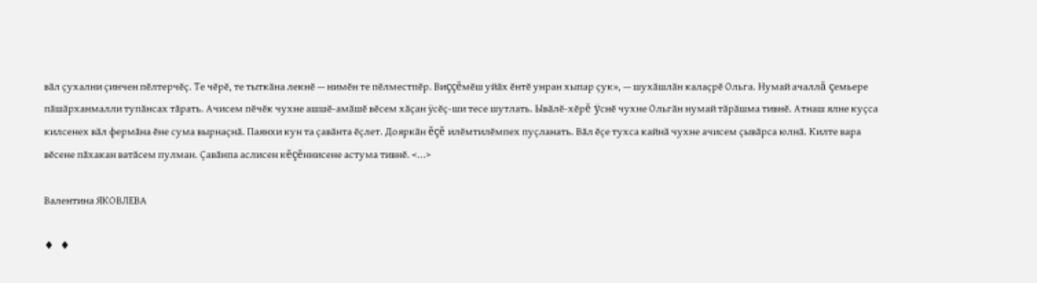вăл çухални çинчен пĕлтерчĕç. Те чĕрĕ, те тыткăна лекнĕ — нимĕн те пĕлместпĕр. Виççĕмĕш уйăх ĕнтĕ унран хыпар çук», — шухăшлăн калаçрĕ Ольга. Нумай ачаллă çемьере пăшăрханмалли тупăнсах тăрать. Ачисем пĕчĕк чухне ашшĕ-амăшĕ вĕсем хăçан ÿсĕç-ши тесе шутлать. Ывăлĕ-хĕрĕ ÿснĕ чухне Ольгăн нумай тăрăшма тивнĕ. Атнаш ялне куçса килсенех вăл фермăна ĕне сума вырнаçнă. Паянхи кун та çавăнта ĕçлет. Дояркăн ĕçĕ илĕмтилĕмпех пуçланать. Вăл ĕçе тухса кайнă чухне ачисем çывăрса юлнă. Килте вара вĕсене пăхакан ватăсем пулман. Çавăнпа аслисен кĕçĕннисене астума тивнĕ. <...>

Валентина ЯКОВЛЕВА

♦   ♦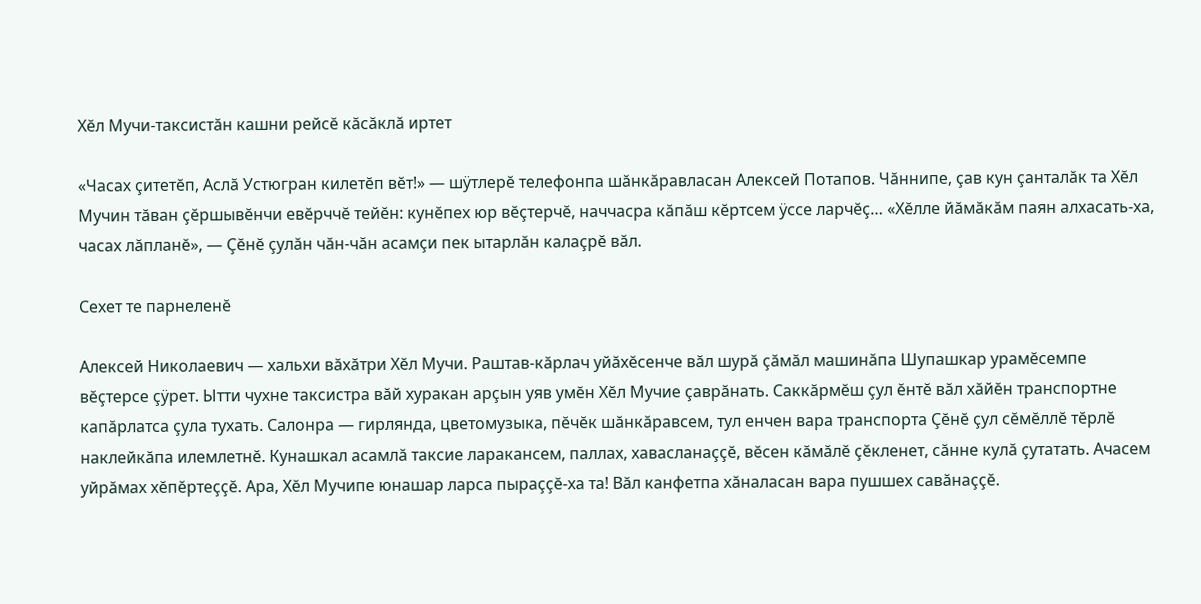Хĕл Мучи-таксистăн кашни рейсĕ кăсăклă иртет

«Часах çитетĕп, Аслă Устюгран килетĕп вĕт!» — шÿтлерĕ телефонпа шăнкăравласан Алексей Потапов. Чăннипе, çав кун çанталăк та Хĕл Мучин тăван çĕршывĕнчи евĕрччĕ тейĕн: кунĕпех юр вĕçтерчĕ, наччасра кăпăш кĕртсем ÿссе ларчĕç… «Хĕлле йăмăкăм паян алхасать-ха, часах лăпланĕ», — Çĕнĕ çулăн чăн-чăн асамçи пек ытарлăн калаçрĕ вăл.

Сехет те парнеленĕ

Алексей Николаевич — хальхи вăхăтри Хĕл Мучи. Раштав-кăрлач уйăхĕсенче вăл шурă çăмăл машинăпа Шупашкар урамĕсемпе вĕçтерсе çÿрет. Ытти чухне таксистра вăй хуракан арçын уяв умĕн Хĕл Мучие çаврăнать. Саккăрмĕш çул ĕнтĕ вăл хăйĕн транспортне капăрлатса çула тухать. Салонра — гирлянда, цветомузыка, пĕчĕк шăнкăравсем, тул енчен вара транспорта Çĕнĕ çул сĕмĕллĕ тĕрлĕ наклейкăпа илемлетнĕ. Кунашкал асамлă таксие ларакансем, паллах, хавасланаççĕ, вĕсен кăмăлĕ çĕкленет, сăнне кулă çутатать. Ачасем уйрăмах хĕпĕртеççĕ. Ара, Хĕл Мучипе юнашар ларса пыраççĕ-ха та! Вăл канфетпа хăналасан вара пушшех савăнаççĕ.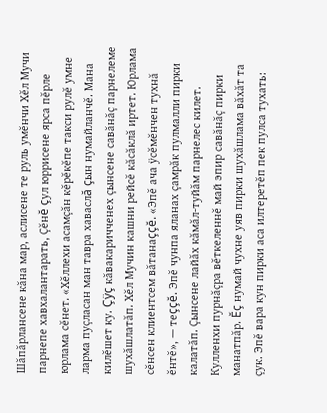Шăпăрлансене кăна мар, аслисене те руль умĕнчи Хĕл Мучи парнепе хавхалантарать, Çĕнĕ çул юррисене ярса пĕрле юрлама сĕнет. «Хĕллехи асамçăн кĕрĕкĕпе такси рулĕ умне ларма пуçласан ман тавра хаваслă çын нумайланчĕ. Мана килĕшет ку. Çÿç кăвакаричченех çынсене савăнăç парнелеме шухăшлатăп. Хĕл Мучин кашни рейсĕ кăсăклă иртет. Юрлама сĕнсен клиентсем вăтанаççĕ. «Эпĕ ача ÿсĕмĕнчен тухнă ĕнтĕ», — теççĕ. Эпĕ чунпа яланах çамрăк пулмалли пирки калатăп. Çынсене лайăх кăмăл-туйăм парнелес килет. Кулленхи пурнăçра вĕткеленнĕ май эпир савăнăç пирки манатпăр. Ĕç нумай чухне уяв пирки шухăшлама вăхăт та çук. Эпĕ вара кун пирки аса илтеретĕп пек пулса тухать: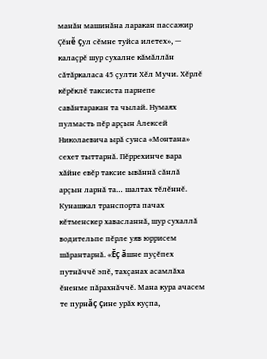манăн машинăна ларакан пассажир Çĕнĕ çул сĕмне туйса илетех», — калаçрĕ шур сухалне кăмăллăн сăтăркаласа 45 çулти Хĕл Мучи. Хĕрлĕ кĕрĕклĕ таксиста парнепе савăнтаракан та чылай. Нумаях пулмасть пĕр арçын Алексей Николаевича ырă сунса «Монтана» сехет тыттарнă. Пĕррехинче вара хăйне евĕр таксие ывăннă сăнлă арçын ларнă та… шалтах тĕлĕннĕ. Кунашкал транспорта пачах кĕтменскер хавасланнă, шур сухаллă водительпе пĕрле уяв юррисем шăрантарнă. «Ĕç ăшне пуçĕпех путнăччĕ эпĕ, тахçанах асамлăха ĕненме пăрахнăччĕ. Мана кура ачасем те пурнăç çине урăх куçпа,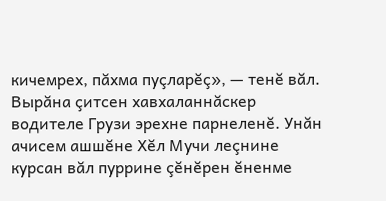кичемрех, пăхма пуçларĕç», — тенĕ вăл. Вырăна çитсен хавхаланнăскер водителе Грузи эрехне парнеленĕ. Унăн ачисем ашшĕне Хĕл Мучи леçнине курсан вăл пуррине çĕнĕрен ĕненме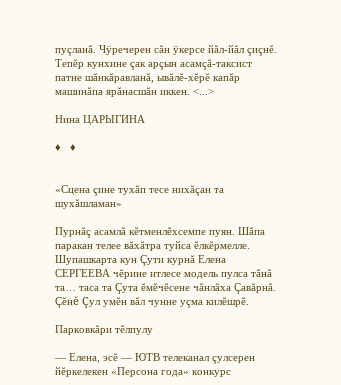пуçланă. Чÿречерен сăн ÿкерсе йăл-йăл çиçнĕ. Тепĕр кунхине çак арçын асамçă-таксист патне шăнкăравланă, ывăлĕ-хĕрĕ капăр машинăпа ярăнасшăн иккен. <...>

Нина ЦАРЫГИНА

♦   ♦


«Сцена çине тухăп тесе нихăçан та шухăшламан»

Пурнăç асамлă кĕтменлĕхсемпе пуян. Шăпа паракан телее вăхăтра туйса ĕлкĕрмелле. Шупашкарта кун Çути курнă Елена СЕРГЕЕВА чĕрине итлесе модель пулса тăнă та… таса та Çута ĕмĕчĕсене чăнлăха Çавăрнă. Çĕнĕ Çул умĕн вăл чунне уçма килĕшрĕ.

Парковкăри тĕлпулу

— Елена, эсĕ — ЮТВ телеканал çулсерен йĕркелекен «Персона года» конкурс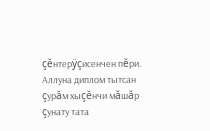çĕнтерÿçисенчен пĕри. Аллуна диплом тытсан çурăм хыçĕнчи мăшăр çунату тата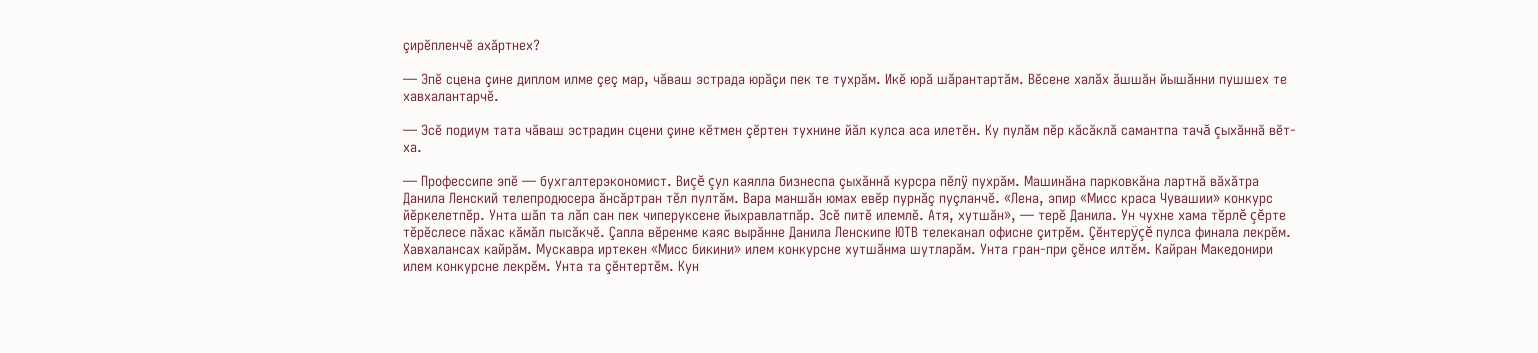çирĕпленчĕ ахăртнех?

— Эпĕ сцена çине диплом илме çеç мар, чăваш эстрада юрăçи пек те тухрăм. Икĕ юрă шăрантартăм. Вĕсене халăх ăшшăн йышăнни пушшех те хавхалантарчĕ.

— Эсĕ подиум тата чăваш эстрадин сцени çине кĕтмен çĕртен тухнине йăл кулса аса илетĕн. Ку пулăм пĕр кăсăклă самантпа тачă çыхăннă вĕт-ха.

— Профессипе эпĕ — бухгалтерэкономист. Виçĕ çул каялла бизнеспа çыхăннă курсра пĕлÿ пухрăм. Машинăна парковкăна лартнă вăхăтра Данила Ленский телепродюсера ăнсăртран тĕл пултăм. Вара маншăн юмах евĕр пурнăç пуçланчĕ. «Лена, эпир «Мисс краса Чувашии» конкурс йĕркелетпĕр. Унта шăп та лăп сан пек чиперуксене йыхравлатпăр. Эсĕ питĕ илемлĕ. Атя, хутшăн», — терĕ Данила. Ун чухне хама тĕрлĕ çĕрте тĕрĕслесе пăхас кăмăл пысăкчĕ. Çапла вĕренме каяс вырăнне Данила Ленскипе ЮТВ телеканал офисне çитрĕм. Çĕнтерÿçĕ пулса финала лекрĕм. Хавхалансах кайрăм. Мускавра иртекен «Мисс бикини» илем конкурсне хутшăнма шутларăм. Унта гран-при çĕнсе илтĕм. Кайран Македонири илем конкурсне лекрĕм. Унта та çĕнтертĕм. Кун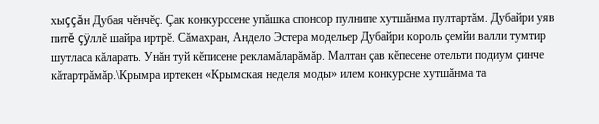хыççăн Дубая чĕнчĕç. Çак конкурссене упăшка спонсор пулнипе хутшăнма пултартăм. Дубайри уяв питĕ çÿллĕ шайра иртрĕ. Сăмахран, Андело Эстера модельер Дубайри король çемйи валли тумтир шутласа кăларать. Унăн туй кĕписене рекламăларăмăр. Малтан çав кĕпесене отельти подиум çинче кăтартрăмăр.\Крымра иртекен «Крымская неделя моды» илем конкурсне хутшăнма та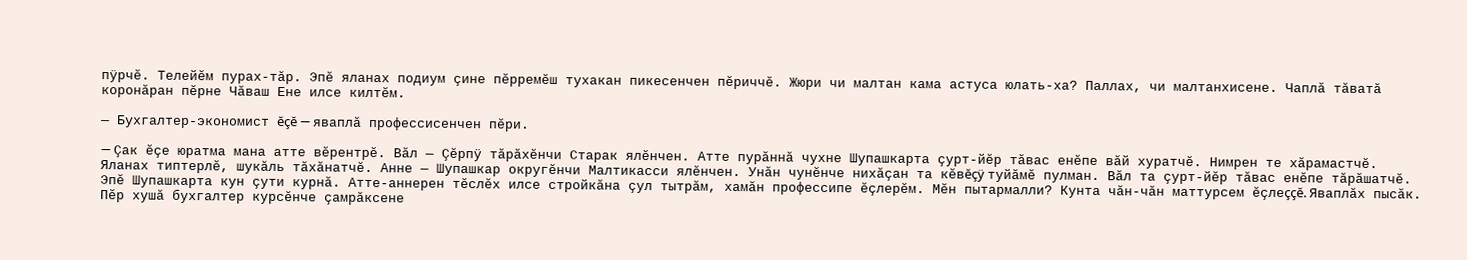пÿрчĕ. Телейĕм пурах-тăр. Эпĕ яланах подиум çине пĕрремĕш тухакан пикесенчен пĕриччĕ. Жюри чи малтан кама астуса юлать-ха? Паллах, чи малтанхисене. Чаплă тăватă коронăран пĕрне Чăваш Ене илсе килтĕм.

— Бухгалтер-экономист ĕçĕ — яваплă профессисенчен пĕри.

— Çак ĕçе юратма мана атте вĕрентрĕ. Вăл — Çĕрпÿ тăрăхĕнчи Старак ялĕнчен. Атте пурăннă чухне Шупашкарта çурт-йĕр тăвас енĕпе вăй хуратчĕ. Нимрен те хăрамастчĕ. Яланах типтерлĕ, шукăль тăхăнатчĕ. Анне — Шупашкар округĕнчи Малтикасси ялĕнчен. Унăн чунĕнче нихăçан та кĕвĕçÿ туйăмĕ пулман. Вăл та çурт-йĕр тăвас енĕпе тăрăшатчĕ. Эпĕ Шупашкарта кун çути курнă. Атте-аннерен тĕслĕх илсе стройкăна çул тытрăм, хамăн профессипе ĕçлерĕм. Мĕн пытармалли? Кунта чăн-чăн маттурсем ĕçлеççĕ. Яваплăх пысăк. Пĕр хушă бухгалтер курсĕнче çамрăксене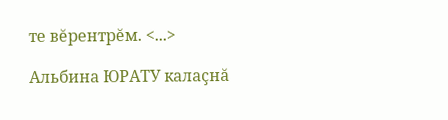те вĕрентрĕм. <...>

Альбина ЮРАТУ калаçнă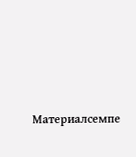Материалсемпе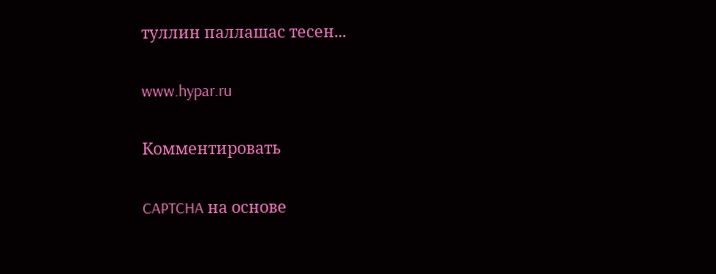туллин паллашас тесен...

www.hypar.ru

Комментировать

CAPTCHA на основе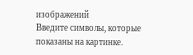изображений
Введите символы, которые показаны на картинке.